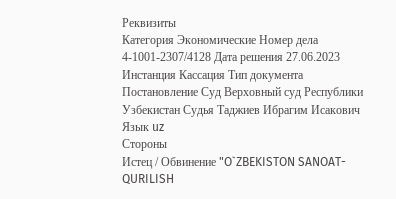Реквизиты
Категория Экономические Номер дела 4-1001-2307/4128 Дата решения 27.06.2023 Инстанция Кассация Тип документа Постановление Суд Верховный суд Республики Узбекистан Судья Таджиев Ибрагим Исакович Язык uz
Стороны
Истец / Обвинение "O`ZBEKISTON SANOAT-QURILISH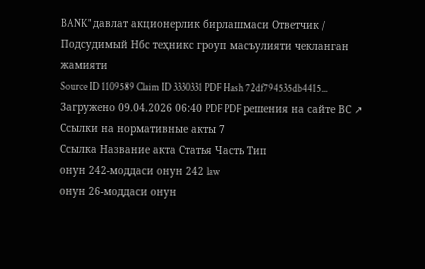BANK" давлат акционерлик бирлашмаси Ответчик / Подсудимый Нбс теҳникс гроуп масъулияти чекланган жамияти
Source ID 1109589 Claim ID 3330331 PDF Hash 72df794535db4415... Загружено 09.04.2026 06:40 PDF PDF решения на сайте ВС ↗
Ссылки на нормативные акты 7
Ссылка Название акта Статья Часть Тип
онун 242-моддаси онун 242 law
онун 26-моддаси онун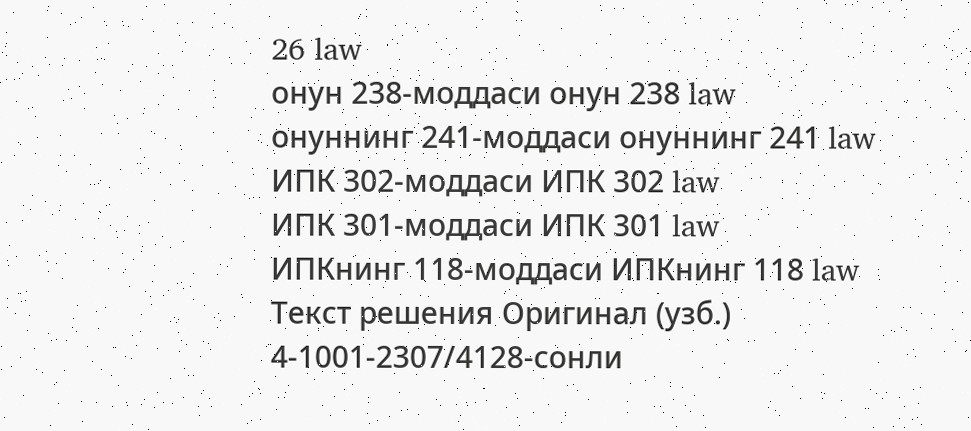26 law
онун 238-моддаси онун 238 law
онуннинг 241-моддаси онуннинг 241 law
ИПК 302-моддаси ИПК 302 law
ИПК 301-моддаси ИПК 301 law
ИПКнинг 118-моддаси ИПКнинг 118 law
Текст решения Оригинал (узб.)
4-1001-2307/4128-сонли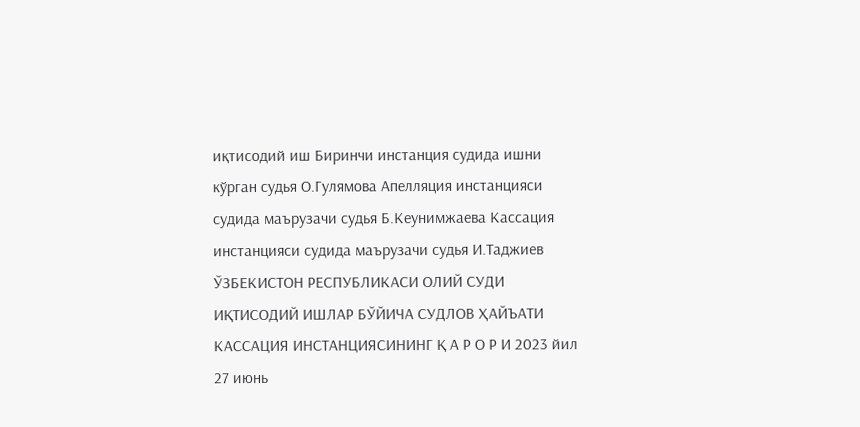иқтисодий иш Биринчи инстанция судида ишни кўрган судья О.Гулямова Апелляция инстанцияси судида маърузачи судья Б.Кеунимжаева Кассация инстанцияси судида маърузачи судья И.Таджиев ЎЗБЕКИСТОН РЕСПУБЛИКАСИ ОЛИЙ СУДИ ИҚТИСОДИЙ ИШЛАР БЎЙИЧА СУДЛОВ ҲАЙЪАТИ КАССАЦИЯ ИНСТАНЦИЯСИНИНГ Қ А Р О Р И 2023 йил 27 июнь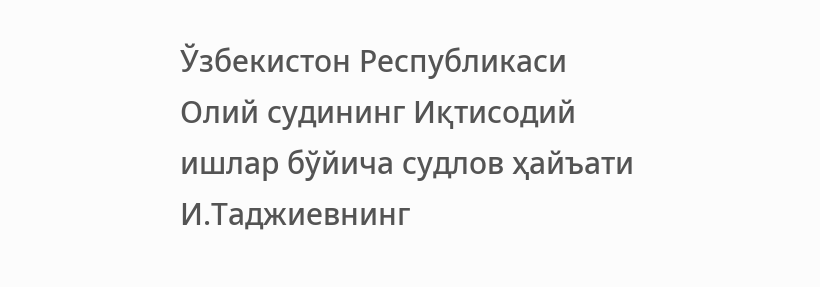Ўзбекистон Республикаси Олий судининг Иқтисодий ишлар бўйича судлов ҳайъати И.Таджиевнинг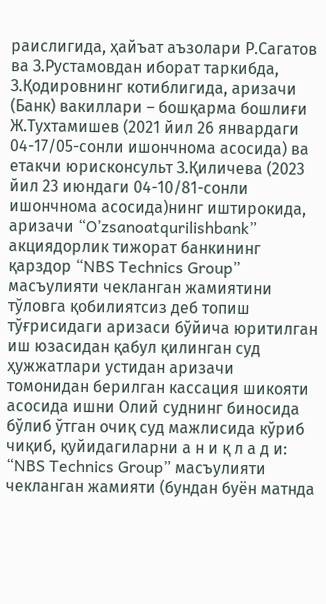раислигида, ҳайъат аъзолари Р.Сагатов ва З.Рустамовдан иборат таркибда, З.Қодировнинг котиблигида, аризачи (Банк) вакиллари – бошқарма бошлиғи Ж.Тухтамишев (2021 йил 26 январдаги 04-17/05-сонли ишончнома асосида) ва етакчи юрисконсульт З.Қиличева (2023 йил 23 июндаги 04-10/81-сонли ишончнома асосида)нинг иштирокида, аризачи “O’zsanoatqurilishbank” акциядорлик тижорат банкининг қарздор “NBS Technics Group” масъулияти чекланган жамиятини тўловга қобилиятсиз деб топиш тўғрисидаги аризаси бўйича юритилган иш юзасидан қабул қилинган суд ҳужжатлари устидан аризачи томонидан берилган кассация шикояти асосида ишни Олий суднинг биносида бўлиб ўтган очиқ суд мажлисида кўриб чиқиб, қуйидагиларни а н и қ л а д и: “NBS Technics Group” масъулияти чекланган жамияти (бундан буён матнда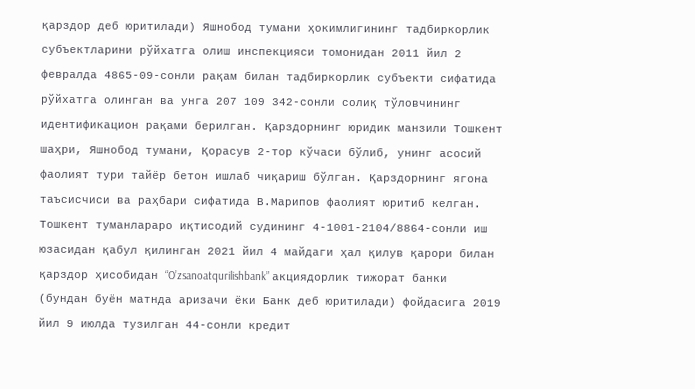қарздор деб юритилади) Яшнобод тумани ҳокимлигининг тадбиркорлик субъектларини рўйхатга олиш инспекцияси томонидан 2011 йил 2 февралда 4865-09-сонли рақам билан тадбиркорлик субъекти сифатида рўйхатга олинган ва унга 207 109 342-сонли солиқ тўловчининг идентификацион рақами берилган. Қарздорнинг юридик манзили Тошкент шаҳри, Яшнобод тумани, Қорасув 2-тор кўчаси бўлиб, унинг асосий фаолият тури тайёр бетон ишлаб чиқариш бўлган. Қарздорнинг ягона таъсисчиси ва раҳбари сифатида В.Марипов фаолият юритиб келган. Тошкент туманлараро иқтисодий судининг 4-1001-2104/8864-сонли иш юзасидан қабул қилинган 2021 йил 4 майдаги ҳал қилув қарори билан қарздор ҳисобидан “O’zsanoatqurilishbank” акциядорлик тижорат банки (бундан буён матнда аризачи ёки Банк деб юритилади) фойдасига 2019 йил 9 июлда тузилган 44-сонли кредит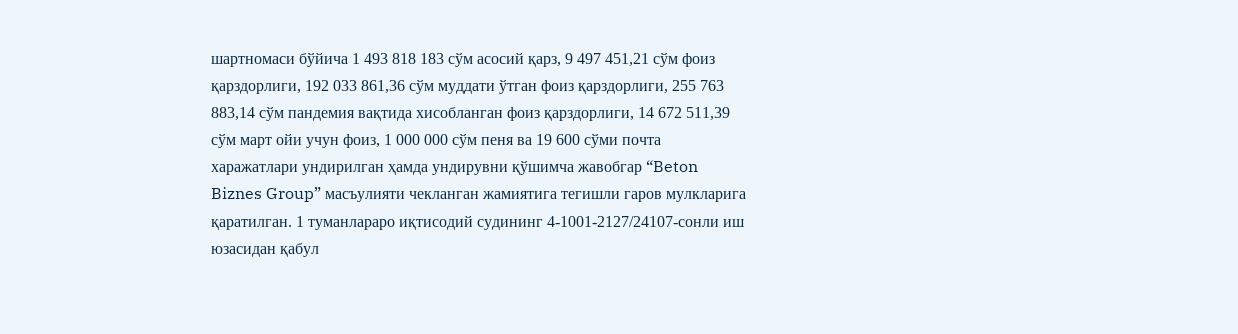шартномаси бўйича 1 493 818 183 сўм асосий қарз, 9 497 451,21 сўм фоиз қарздорлиги, 192 033 861,36 сўм муддати ўтган фоиз қарздорлиги, 255 763 883,14 сўм пандемия вақтида хисобланган фоиз қарздорлиги, 14 672 511,39 сўм март ойи учун фоиз, 1 000 000 сўм пеня ва 19 600 сўми почта харажатлари ундирилган ҳамда ундирувни қўшимча жавобгар “Beton Biznes Group” масъулияти чекланган жамиятига тегишли гаров мулкларига қаратилган. 1 туманлараро иқтисодий судининг 4-1001-2127/24107-сонли иш юзасидан қабул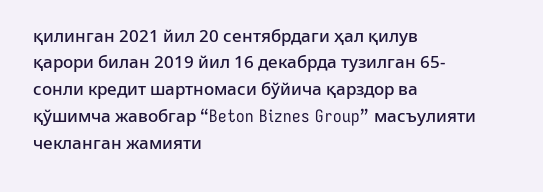қилинган 2021 йил 20 сентябрдаги ҳал қилув қарори билан 2019 йил 16 декабрда тузилган 65-сонли кредит шартномаси бўйича қарздор ва қўшимча жавобгар “Beton Biznes Group” масъулияти чекланган жамияти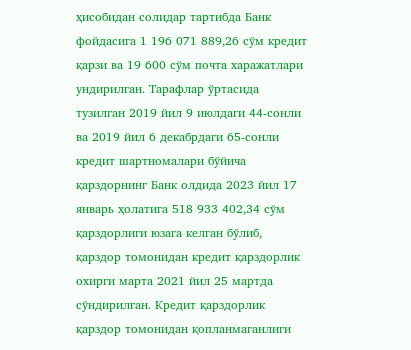ҳисобидан солидар тартибда Банк фойдасига 1 196 071 889,26 сўм кредит қарзи ва 19 600 сўм почта харажатлари ундирилган. Тарафлар ўртасида тузилган 2019 йил 9 июлдаги 44-сонли ва 2019 йил 6 декабрдаги 65-сонли кредит шартномалари бўйича қарздорнинг Банк олдида 2023 йил 17 январь ҳолатига 518 933 402,34 сўм қарздорлиги юзага келган бўлиб, қарздор томонидан кредит қарздорлик охирги марта 2021 йил 25 мартда сўндирилган. Кредит қарздорлик қарздор томонидан қопланмаганлиги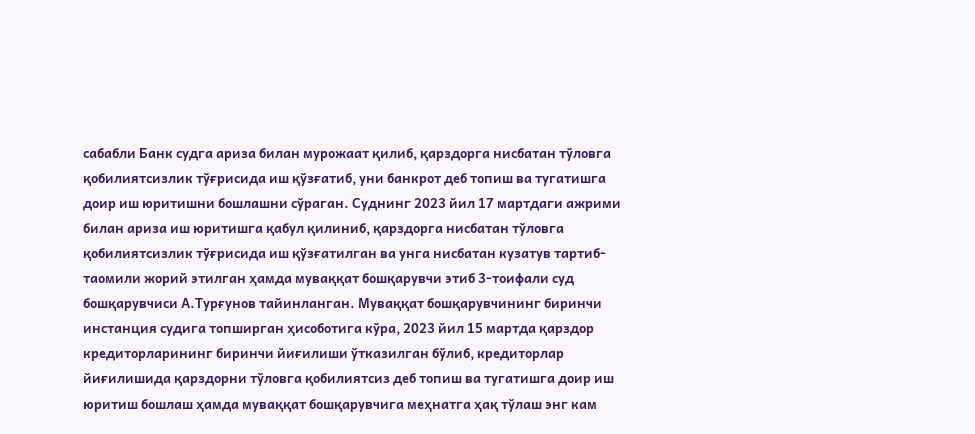сабабли Банк судга ариза билан мурожаат қилиб, қарздорга нисбатан тўловга қобилиятсизлик тўғрисида иш қўзғатиб, уни банкрот деб топиш ва тугатишга доир иш юритишни бошлашни сўраган. Суднинг 2023 йил 17 мартдаги ажрими билан ариза иш юритишга қабул қилиниб, қарздорга нисбатан тўловга қобилиятсизлик тўғрисида иш қўзғатилган ва унга нисбатан кузатув тартиб-таомили жорий этилган ҳамда муваққат бошқарувчи этиб 3-тоифали суд бошқарувчиси А.Турғунов тайинланган. Муваққат бошқарувчининг биринчи инстанция судига топширган ҳисоботига кўра, 2023 йил 15 мартда қарздор кредиторларининг биринчи йиғилиши ўтказилган бўлиб, кредиторлар йиғилишида қарздорни тўловга қобилиятсиз деб топиш ва тугатишга доир иш юритиш бошлаш ҳамда муваққат бошқарувчига меҳнатга ҳақ тўлаш энг кам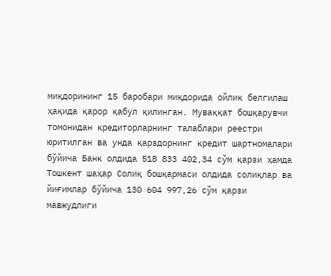миқдорининг 15 баробари миқдорида ойлик белгилаш ҳақида қарор қабул қилинган. Муваққат бошқарувчи томонидан кредиторларнинг талаблари реестри юритилган ва унда қарздорнинг кредит шартномалари бўйича Банк олдида 518 833 402,34 сўм қарзи ҳамда Тошкент шаҳар Солиқ бошқармаси олдида солиқлар ва йиғимлар бўйича 130 604 997,26 сўм қарзи мавжудлиги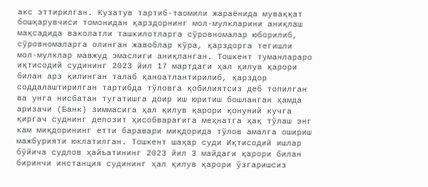акс эттирилган. Кузатув тартиб-таомили жараёнида муваққат бошқарувчиси томонидан қарздорнинг мол-мулкларини аниқлаш мақсадида ваколатли ташкилотларга сўровномалар юборилиб, сўровномаларга олинган жавоблар кўра, қарздорга тегишли мол-мулклар мавжуд эмаслиги аниқланган. Тошкент туманлараро иқтисодий судининг 2023 йил 17 мартдаги ҳал қилув қарори билан арз қилинган талаб қаноатлантирилиб, қарздор соддалаштирилган тартибда тўловга қобилиятсиз деб топилган ва унга нисбатан тугатишга доир иш юритиш бошланган ҳамда аризачи (Банк) зиммасига ҳал қилув қарори қонуний кучга қиргач суднинг депозит ҳисобварағига меҳнатга ҳақ тўлаш энг кам миқдорининг етти баравари миқдорида тўлов амалга ошириш мажбурияти юклатилган. Тошкент шаҳар суди Иқтисодий ишлар бўйича судлов ҳайъатининг 2023 йил 3 майдаги қарори билан биринчи инстанция судининг ҳал қилув қарори ўзгаришсиз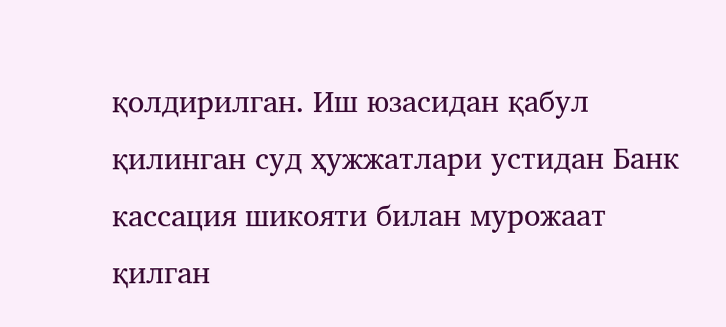қолдирилган. Иш юзасидан қабул қилинган суд ҳужжатлари устидан Банк кассация шикояти билан мурожаат қилган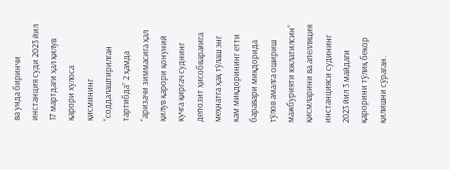ва унда биринчи инстанция суди 2023 йил 17 мартдаги ҳал қилув қарори хулоса қисмининг “соддалаштирилган тартибда” 2 ҳамда “аризачи зиммасига ҳал қилув қарори қонуний кучга қиргач суднинг депозит ҳисобварағига меҳнатга ҳақ тўлаш энг кам миқдорининг етти баравари миқдорида тўлов амалга ошириш мажбурияти юклатилсин” қисмларини ва апелляция инстанцияси судининг 2023 йил 3 майдаги қарорини тўлиқ бекор қилишни сўраган.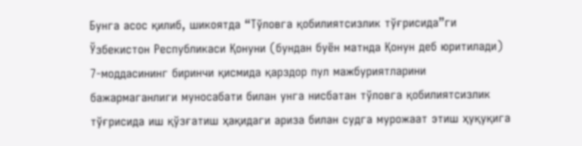Бунга асос қилиб, шикоятда “Тўловга қобилиятсизлик тўғрисида”ги Ўзбекистон Республикаси Қонуни (бундан буён матнда Қонун деб юритилади) 7-моддасининг биринчи қисмида қарздор пул мажбуриятларини бажармаганлиги муносабати билан унга нисбатан тўловга қобилиятсизлик тўғрисида иш қўзғатиш ҳақидаги ариза билан судга мурожаат этиш ҳуқуқига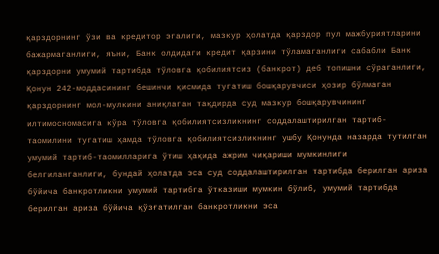қарздорнинг ўзи ва кредитор эгалиги, мазкур ҳолатда қарздор пул мажбуриятларини бажармаганлиги, яъни, Банк олдидаги кредит қарзини тўламаганлиги сабабли Банк қарздорни умумий тартибда тўловга қобилиятсиз (банкрот) деб топишни сўраганлиги, Қонун 242-моддасининг бешинчи қисмида тугатиш бошқарувчиси ҳозир бўлмаган қарздорнинг мол-мулкини аниқлаган тақдирда суд мазкур бошқарувчининг илтимосномасига кўра тўловга қобилиятсизликнинг соддалаштирилган тартиб-таомилини тугатиш ҳамда тўловга қобилиятсизликнинг ушбу Қонунда назарда тутилган умумий тартиб-таомилларига ўтиш ҳақида ажрим чиқариши мумкинлиги белгиланганлиги, бундай ҳолатда эса суд соддалаштирилган тартибда берилган ариза бўйича банкротликни умумий тартибга ўтказиши мумкин бўлиб, умумий тартибда берилган ариза бўйича қўзғатилган банкротликни эса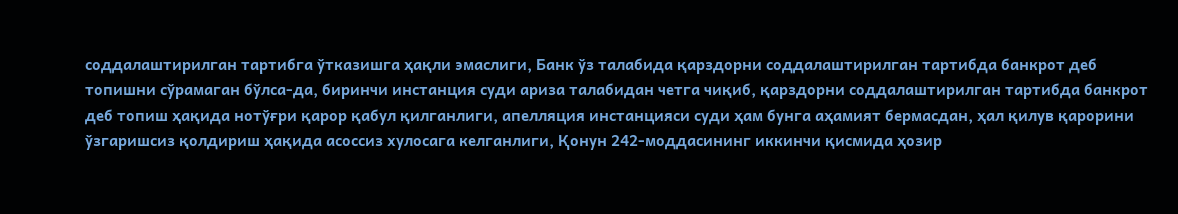соддалаштирилган тартибга ўтказишга ҳақли эмаслиги, Банк ўз талабида қарздорни соддалаштирилган тартибда банкрот деб топишни сўрамаган бўлса-да, биринчи инстанция суди ариза талабидан четга чиқиб, қарздорни соддалаштирилган тартибда банкрот деб топиш ҳақида нотўғри қарор қабул қилганлиги, апелляция инстанцияси суди ҳам бунга аҳамият бермасдан, ҳал қилув қарорини ўзгаришсиз қолдириш ҳақида асоссиз хулосага келганлиги, Қонун 242-моддасининг иккинчи қисмида ҳозир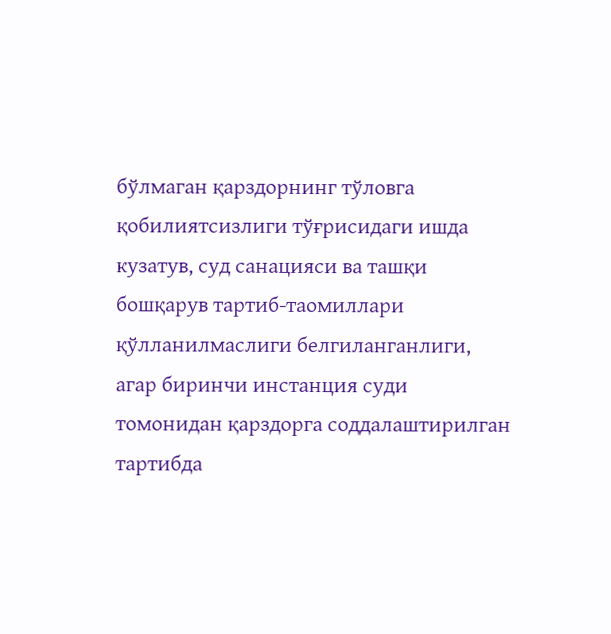бўлмаган қарздорнинг тўловга қобилиятсизлиги тўғрисидаги ишда кузатув, суд санацияси ва ташқи бошқарув тартиб-таомиллари қўлланилмаслиги белгиланганлиги, агар биринчи инстанция суди томонидан қарздорга соддалаштирилган тартибда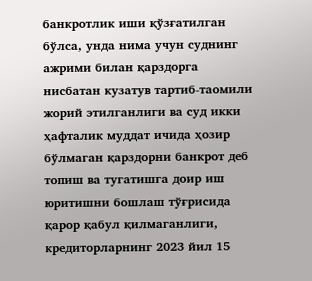банкротлик иши қўзғатилган бўлса, унда нима учун суднинг ажрими билан қарздорга нисбатан кузатув тартиб-таомили жорий этилганлиги ва суд икки ҳафталик муддат ичида ҳозир бўлмаган қарздорни банкрот деб топиш ва тугатишга доир иш юритишни бошлаш тўғрисида қарор қабул қилмаганлиги, кредиторларнинг 2023 йил 15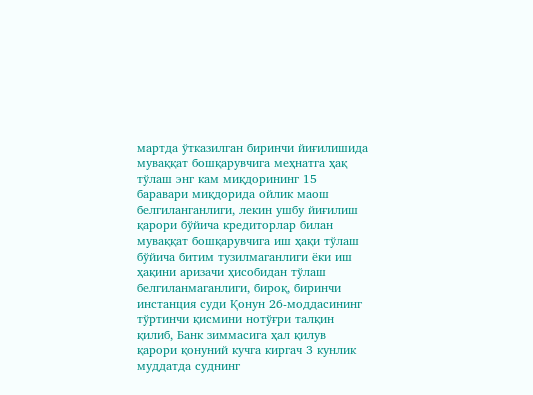мартда ўтказилган биринчи йиғилишида муваққат бошқарувчига меҳнатга ҳақ тўлаш энг кам миқдорининг 15 баравари миқдорида ойлик маош белгиланганлиги, лекин ушбу йиғилиш қарори бўйича кредиторлар билан муваққат бошқарувчига иш ҳақи тўлаш бўйича битим тузилмаганлиги ёки иш ҳақини аризачи ҳисобидан тўлаш белгиланмаганлиги, бироқ, биринчи инстанция суди Қонун 26-моддасининг тўртинчи қисмини нотўғри талқин қилиб, Банк зиммасига ҳал қилув қарори қонуний кучга киргач 3 кунлик муддатда суднинг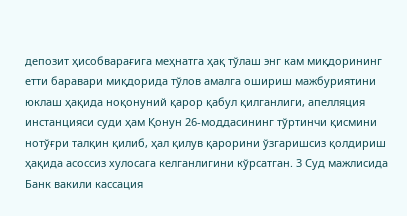депозит ҳисобварағига меҳнатга ҳақ тўлаш энг кам миқдорининг етти баравари миқдорида тўлов амалга ошириш мажбуриятини юклаш ҳақида ноқонуний қарор қабул қилганлиги, апелляция инстанцияси суди ҳам Қонун 26-моддасининг тўртинчи қисмини нотўғри талқин қилиб, ҳал қилув қарорини ўзгаришсиз қолдириш ҳақида асоссиз хулосага келганлигини кўрсатган. 3 Суд мажлисида Банк вакили кассация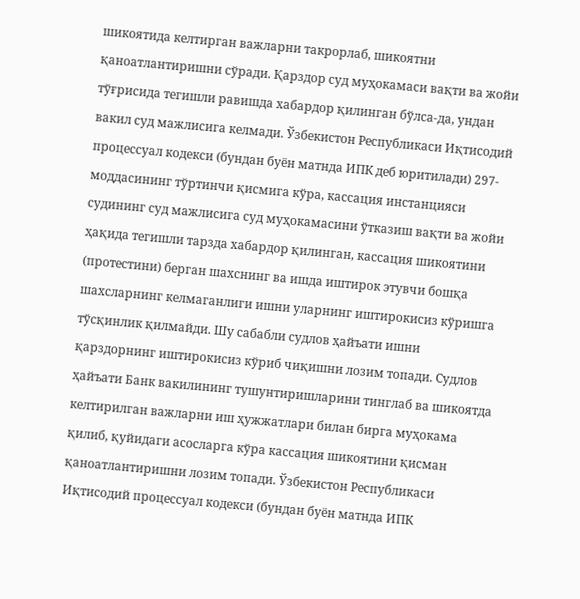шикоятида келтирган важларни такрорлаб, шикоятни қаноатлантиришни сўради. Қарздор суд муҳокамаси вақти ва жойи тўғрисида тегишли равишда хабардор қилинган бўлса-да, ундан вакил суд мажлисига келмади. Ўзбекистон Республикаси Иқтисодий процессуал кодекси (бундан буён матнда ИПК деб юритилади) 297-моддасининг тўртинчи қисмига кўра, кассация инстанцияси судининг суд мажлисига суд муҳокамасини ўтказиш вақти ва жойи ҳақида тегишли тарзда хабардор қилинган, кассация шикоятини (протестини) берган шахснинг ва ишда иштирок этувчи бошқа шахсларнинг келмаганлиги ишни уларнинг иштирокисиз кўришга тўсқинлик қилмайди. Шу сабабли судлов ҳайъати ишни қарздорнинг иштирокисиз кўриб чиқишни лозим топади. Судлов ҳайъати Банк вакилининг тушунтиришларини тинглаб ва шикоятда келтирилган важларни иш ҳужжатлари билан бирга муҳокама қилиб, қуйидаги асосларга кўра кассация шикоятини қисман қаноатлантиришни лозим топади. Ўзбекистон Республикаси Иқтисодий процессуал кодекси (бундан буён матнда ИПК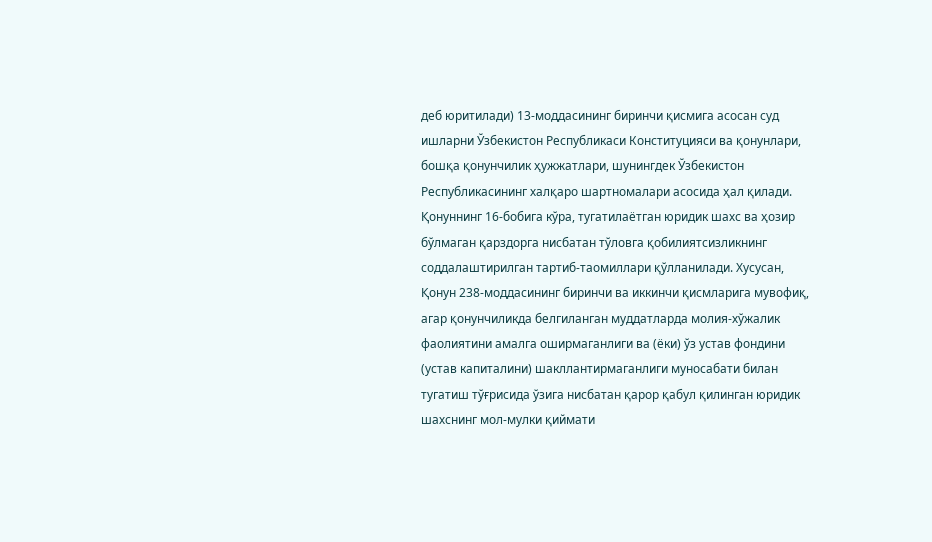деб юритилади) 13-моддасининг биринчи қисмига асосан суд ишларни Ўзбекистон Республикаси Конституцияси ва қонунлари, бошқа қонунчилик ҳужжатлари, шунингдек Ўзбекистон Республикасининг халқаро шартномалари асосида ҳал қилади. Қонуннинг 16-бобига кўра, тугатилаётган юридик шахс ва ҳозир бўлмаган қарздорга нисбатан тўловга қобилиятсизликнинг соддалаштирилган тартиб-таомиллари қўлланилади. Хусусан, Қонун 238-моддасининг биринчи ва иккинчи қисмларига мувофиқ, агар қонунчиликда белгиланган муддатларда молия-хўжалик фаолиятини амалга оширмаганлиги ва (ёки) ўз устав фондини (устав капиталини) шакллантирмаганлиги муносабати билан тугатиш тўғрисида ўзига нисбатан қарор қабул қилинган юридик шахснинг мол-мулки қиймати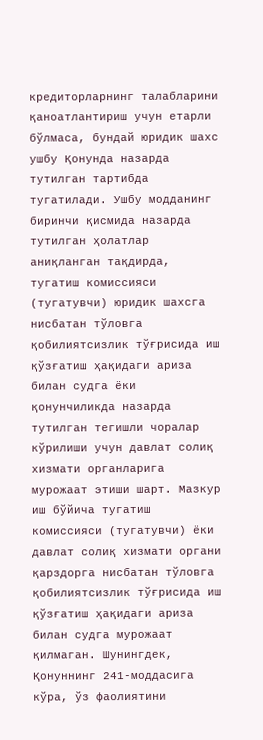кредиторларнинг талабларини қаноатлантириш учун етарли бўлмаса, бундай юридик шахс ушбу Қонунда назарда тутилган тартибда тугатилади. Ушбу модданинг биринчи қисмида назарда тутилган ҳолатлар аниқланган тақдирда, тугатиш комиссияси (тугатувчи) юридик шахсга нисбатан тўловга қобилиятсизлик тўғрисида иш қўзғатиш ҳақидаги ариза билан судга ёки қонунчиликда назарда тутилган тегишли чоралар кўрилиши учун давлат солиқ хизмати органларига мурожаат этиши шарт. Мазкур иш бўйича тугатиш комиссияси (тугатувчи) ёки давлат солиқ хизмати органи қарздорга нисбатан тўловга қобилиятсизлик тўғрисида иш қўзғатиш ҳақидаги ариза билан судга мурожаат қилмаган. Шунингдек, Қонуннинг 241-моддасига кўра, ўз фаолиятини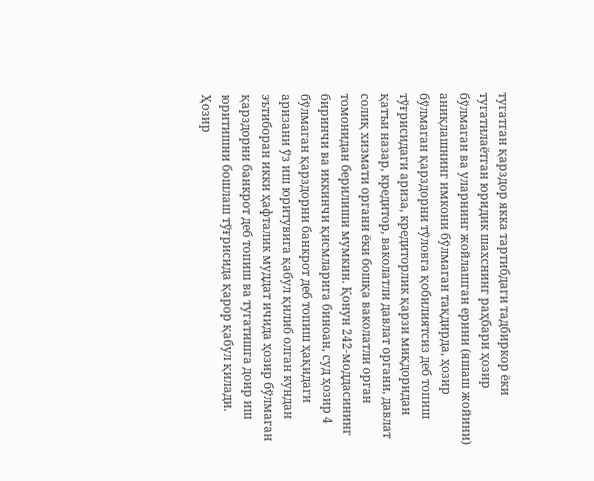тугатган қарздор якка тартибдаги тадбиркор ёки тугатилаётган юридик шахснинг раҳбари ҳозир бўлмаган ва уларнинг жойлашган ерини (яшаш жойини) аниқлашнинг имкони бўлмаган тақдирда, ҳозир бўлмаган қарздорни тўловга қобилиятсиз деб топиш тўғрисидаги ариза, кредиторлик қарзи миқдоридан қатъи назар, кредитор, ваколатли давлат органи, давлат солиқ хизмати органи ёки бошқа ваколатли орган томонидан берилиши мумкин. Қонун 242-моддасининг биринчи ва иккинчи қисмларига биноан, суд ҳозир 4 бўлмаган қарздорни банкрот деб топиш ҳақидаги аризани ўз иш юритувига қабул қилиб олган кундан эътиборан икки ҳафталик муддат ичида ҳозир бўлмаган қарздорни банкрот деб топиш ва тугатишга доир иш юритишни бошлаш тўғрисида қарор қабул қилади. Ҳозир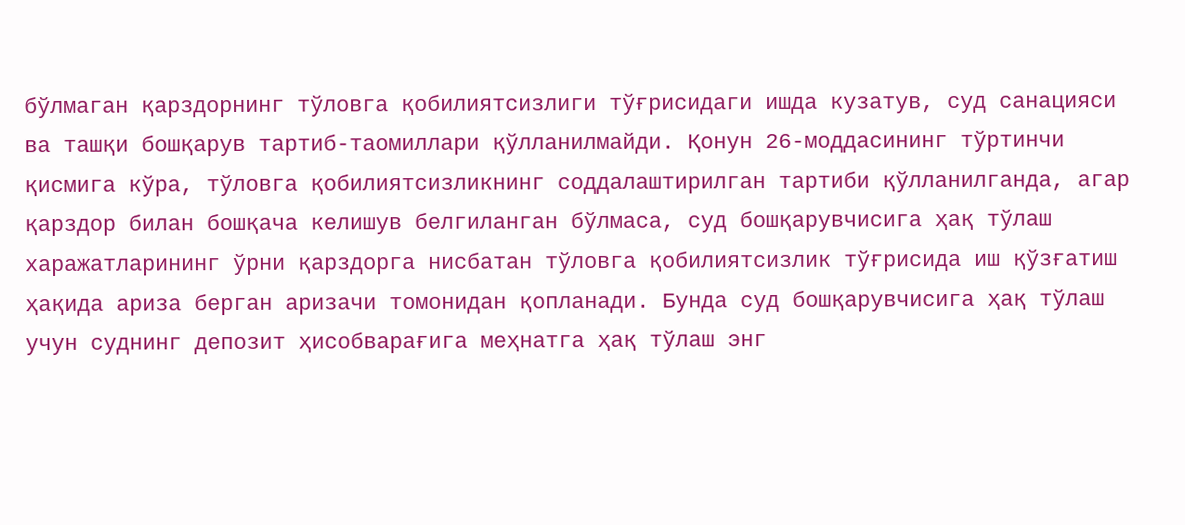бўлмаган қарздорнинг тўловга қобилиятсизлиги тўғрисидаги ишда кузатув, суд санацияси ва ташқи бошқарув тартиб-таомиллари қўлланилмайди. Қонун 26-моддасининг тўртинчи қисмига кўра, тўловга қобилиятсизликнинг соддалаштирилган тартиби қўлланилганда, агар қарздор билан бошқача келишув белгиланган бўлмаса, суд бошқарувчисига ҳақ тўлаш харажатларининг ўрни қарздорга нисбатан тўловга қобилиятсизлик тўғрисида иш қўзғатиш ҳақида ариза берган аризачи томонидан қопланади. Бунда суд бошқарувчисига ҳақ тўлаш учун суднинг депозит ҳисобварағига меҳнатга ҳақ тўлаш энг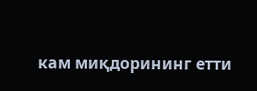кам миқдорининг етти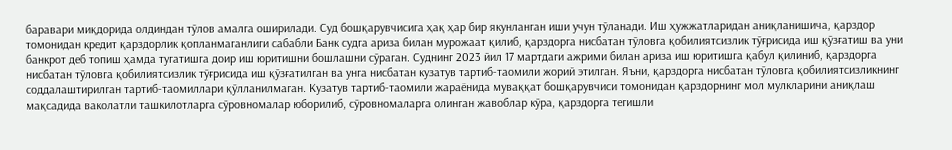баравари миқдорида олдиндан тўлов амалга оширилади. Суд бошқарувчисига ҳақ ҳар бир якунланган иши учун тўланади. Иш ҳужжатларидан аниқланишича, қарздор томонидан кредит қарздорлик қопланмаганлиги сабабли Банк судга ариза билан мурожаат қилиб, қарздорга нисбатан тўловга қобилиятсизлик тўғрисида иш қўзғатиш ва уни банкрот деб топиш ҳамда тугатишга доир иш юритишни бошлашни сўраган. Суднинг 2023 йил 17 мартдаги ажрими билан ариза иш юритишга қабул қилиниб, қарздорга нисбатан тўловга қобилиятсизлик тўғрисида иш қўзғатилган ва унга нисбатан кузатув тартиб-таомили жорий этилган. Яъни, қарздорга нисбатан тўловга қобилиятсизликнинг соддалаштирилган тартиб-таомиллари қўлланилмаган. Кузатув тартиб-таомили жараёнида муваққат бошқарувчиси томонидан қарздорнинг мол мулкларини аниқлаш мақсадида ваколатли ташкилотларга сўровномалар юборилиб, сўровномаларга олинган жавоблар кўра, қарздорга тегишли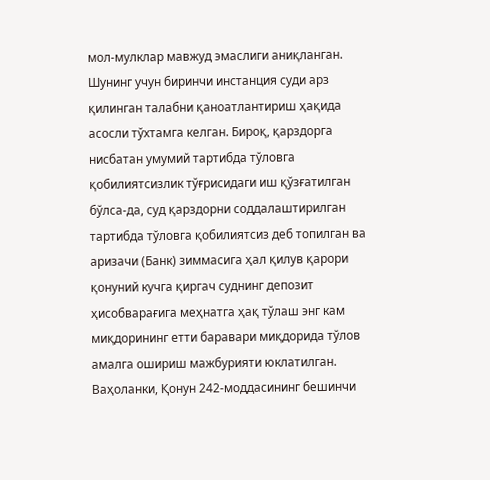мол-мулклар мавжуд эмаслиги аниқланган. Шунинг учун биринчи инстанция суди арз қилинган талабни қаноатлантириш ҳақида асосли тўхтамга келган. Бироқ, қарздорга нисбатан умумий тартибда тўловга қобилиятсизлик тўғрисидаги иш қўзғатилган бўлса-да, суд қарздорни соддалаштирилган тартибда тўловга қобилиятсиз деб топилган ва аризачи (Банк) зиммасига ҳал қилув қарори қонуний кучга қиргач суднинг депозит ҳисобварағига меҳнатга ҳақ тўлаш энг кам миқдорининг етти баравари миқдорида тўлов амалга ошириш мажбурияти юклатилган. Ваҳоланки, Қонун 242-моддасининг бешинчи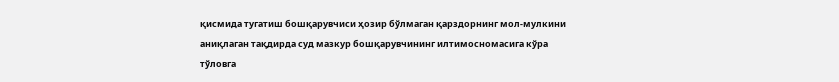қисмида тугатиш бошқарувчиси ҳозир бўлмаган қарздорнинг мол-мулкини аниқлаган тақдирда суд мазкур бошқарувчининг илтимосномасига кўра тўловга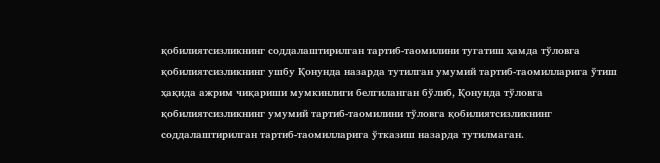қобилиятсизликнинг соддалаштирилган тартиб-таомилини тугатиш ҳамда тўловга қобилиятсизликнинг ушбу Қонунда назарда тутилган умумий тартиб-таомилларига ўтиш ҳақида ажрим чиқариши мумкинлиги белгиланган бўлиб, Қонунда тўловга қобилиятсизликнинг умумий тартиб-таомилини тўловга қобилиятсизликнинг соддалаштирилган тартиб-таомилларига ўтказиш назарда тутилмаган.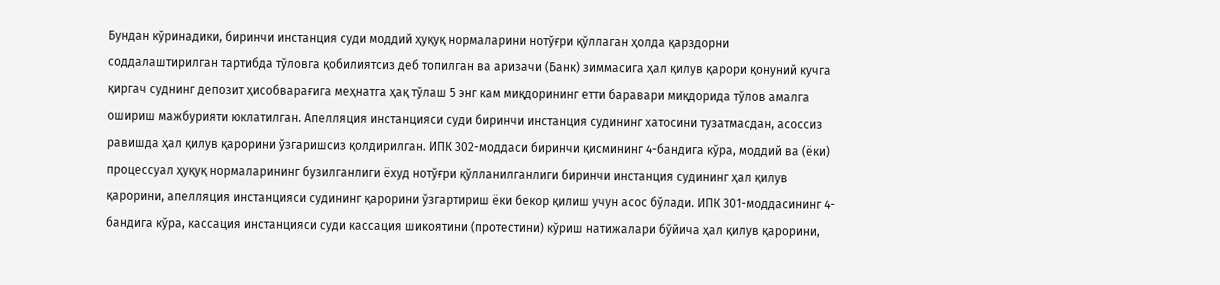Бундан кўринадики, биринчи инстанция суди моддий ҳуқуқ нормаларини нотўғри қўллаган ҳолда қарздорни соддалаштирилган тартибда тўловга қобилиятсиз деб топилган ва аризачи (Банк) зиммасига ҳал қилув қарори қонуний кучга қиргач суднинг депозит ҳисобварағига меҳнатга ҳақ тўлаш 5 энг кам миқдорининг етти баравари миқдорида тўлов амалга ошириш мажбурияти юклатилган. Апелляция инстанцияси суди биринчи инстанция судининг хатосини тузатмасдан, асоссиз равишда ҳал қилув қарорини ўзгаришсиз қолдирилган. ИПК 302-моддаси биринчи қисмининг 4-бандига кўра, моддий ва (ёки) процессуал ҳуқуқ нормаларининг бузилганлиги ёхуд нотўғри қўлланилганлиги биринчи инстанция судининг ҳал қилув қарорини, апелляция инстанцияси судининг қарорини ўзгартириш ёки бекор қилиш учун асос бўлади. ИПК 301-моддасининг 4-бандига кўра, кассация инстанцияси суди кассация шикоятини (протестини) кўриш натижалари бўйича ҳал қилув қарорини,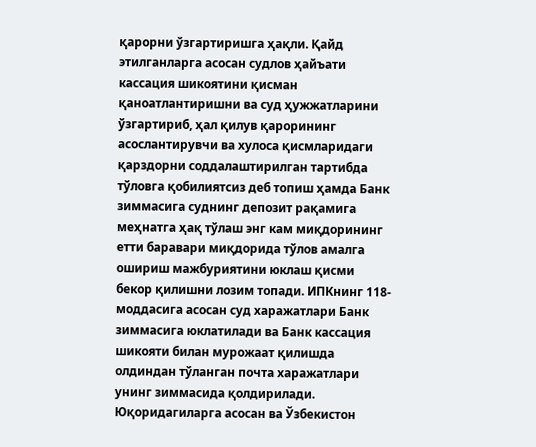қарорни ўзгартиришга ҳақли. Қайд этилганларга асосан судлов ҳайъати кассация шикоятини қисман қаноатлантиришни ва суд ҳужжатларини ўзгартириб, ҳал қилув қарорининг асослантирувчи ва хулоса қисмларидаги қарздорни соддалаштирилган тартибда тўловга қобилиятсиз деб топиш ҳамда Банк зиммасига суднинг депозит рақамига меҳнатга ҳақ тўлаш энг кам миқдорининг етти баравари миқдорида тўлов амалга ошириш мажбуриятини юклаш қисми бекор қилишни лозим топади. ИПКнинг 118-моддасига асосан суд харажатлари Банк зиммасига юклатилади ва Банк кассация шикояти билан мурожаат қилишда олдиндан тўланган почта харажатлари унинг зиммасида қолдирилади. Юқоридагиларга асосан ва Ўзбекистон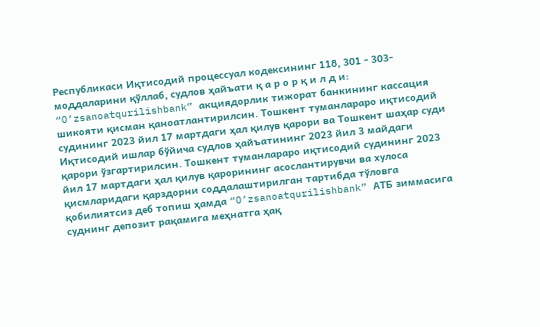Республикаси Иқтисодий процессуал кодексининг 118, 301 - 303-моддаларини қўллаб, судлов ҳайъати қ а р о р қ и л д и: “O’zsanoatqurilishbank” акциядорлик тижорат банкининг кассация шикояти қисман қаноатлантирилсин. Тошкент туманлараро иқтисодий судининг 2023 йил 17 мартдаги ҳал қилув қарори ва Тошкент шаҳар суди Иқтисодий ишлар бўйича судлов ҳайъатининг 2023 йил 3 майдаги қарори ўзгартирилсин. Тошкент туманлараро иқтисодий судининг 2023 йил 17 мартдаги ҳал қилув қарорининг асослантирувчи ва хулоса қисмларидаги қарздорни соддалаштирилган тартибда тўловга қобилиятсиз деб топиш ҳамда “O’zsanoatqurilishbank” АТБ зиммасига суднинг депозит рақамига меҳнатга ҳақ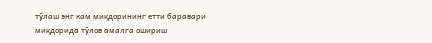тўлаш энг кам миқдорининг етти баравари миқдорида тўлов амалга ошириш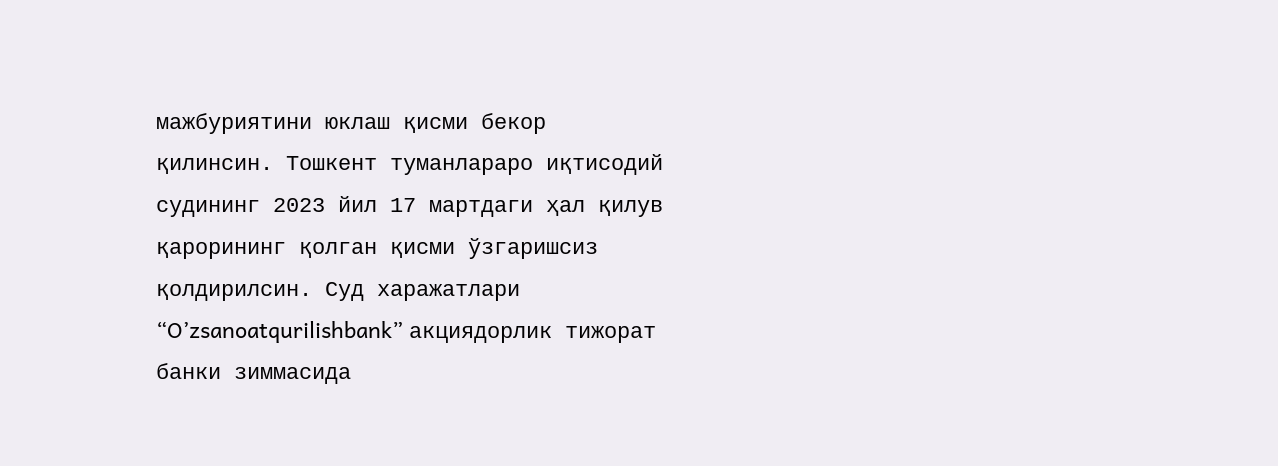мажбуриятини юклаш қисми бекор қилинсин. Тошкент туманлараро иқтисодий судининг 2023 йил 17 мартдаги ҳал қилув қарорининг қолган қисми ўзгаришсиз қолдирилсин. Суд харажатлари “O’zsanoatqurilishbank” акциядорлик тижорат банки зиммасида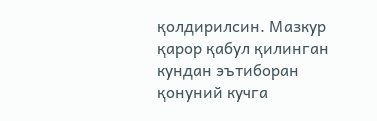қолдирилсин. Мазкур қарор қабул қилинган кундан эътиборан қонуний кучга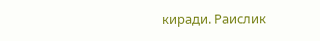киради. Раислик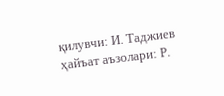қилувчи: И. Таджиев ҳайъат аъзолари: Р.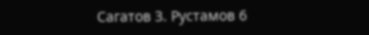Сагатов З. Рустамов 6